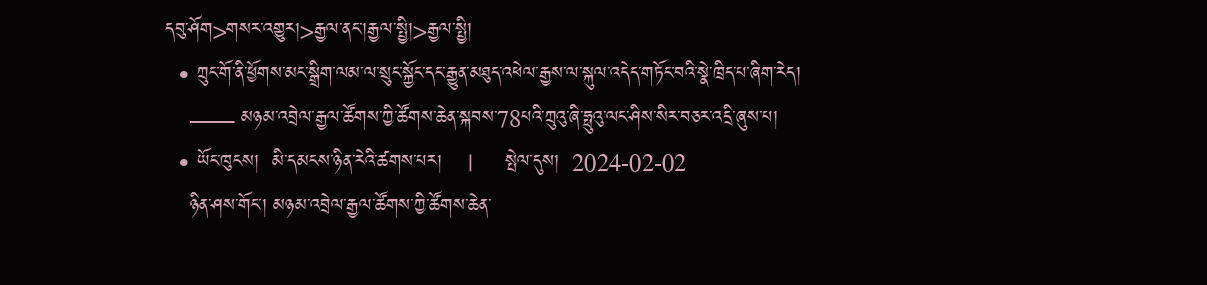དབུ་ཤོག>གསར་འགྱུར།>རྒྱལ་ནང་།རྒྱལ་སྤྱི།>རྒྱལ་སྤྱི།
  • ཀྲུང་གོ་ནི་ཕྱོགས་མང་སྒྲིག་ལམ་ལ་སྲུང་སྐྱོང་དང་རྒྱུན་མཐུད་འཕེལ་རྒྱས་ལ་སྐུལ་འདེད་གཏོང་བའི་སྣེ་ཁྲིད་པ་ཞིག་རེད།
    —— མཉམ་འབྲེལ་རྒྱལ་ཚོགས་ཀྱི་ཚོགས་ཆེན་སྐབས་78པའི་ཀྲུའུ་ཞི་ཧྥུའུ་ལང་ཤིས་སིར་བཅར་འདྲི་ཞུས་པ།
  • ཡོང་ཁུངས།  མི་དམངས་ཉིན་རེའི་ཚགས་པར།    |     སྤེལ་དུས།  2024-02-02
    ཉིན་ཤས་གོང་། མཉམ་འབྲེལ་རྒྱལ་ཚོགས་ཀྱི་ཚོགས་ཆེན་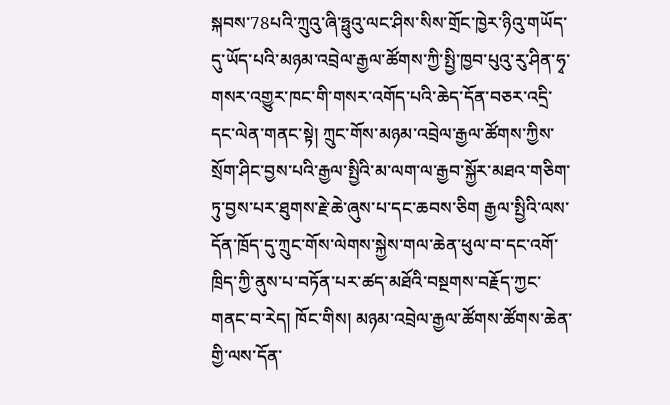སྐབས་78པའི་ཀྲུའུ་ཞི་ཧྥུའུ་ལང་ཤིས་སིས་གྲོང་ཁྱེར་ཉིའུ་གཡོད་དུ་ཡོད་པའི་མཉམ་འབྲེལ་རྒྱལ་ཚོགས་ཀྱི་སྤྱི་ཁྱབ་པུའུ་རུ་ཤིན་ཧྭ་གསར་འགྱུར་ཁང་གི་གསར་འགོད་པའི་ཆེད་དོན་བཅར་འདྲི་དང་ལེན་གནང་སྟེ། ཀྲུང་གོས་མཉམ་འབྲེལ་རྒྱལ་ཚོགས་ཀྱིས་སྲོག་ཤིང་བྱས་པའི་རྒྱལ་སྤྱིའི་མ་ལག་ལ་རྒྱབ་སྐྱོར་མཐའ་གཅིག་ཏུ་བྱས་པར་ཐུགས་རྗེ་ཆེ་ཞུས་པ་དང་ཆབས་ཅིག རྒྱལ་སྤྱིའི་ལས་དོན་ཁྲོད་དུ་ཀྲུང་གོས་ལེགས་སྐྱེས་གལ་ཆེན་ཕུལ་བ་དང་འགོ་ཁྲིད་ཀྱི་ནུས་པ་བཏོན་པར་ཚད་མཐོའི་བསྔགས་བརྗོད་ཀྱང་གནང་བ་རེད། ཁོང་གིས། མཉམ་འབྲེལ་རྒྱལ་ཚོགས་ཚོགས་ཆེན་གྱི་ལས་དོན་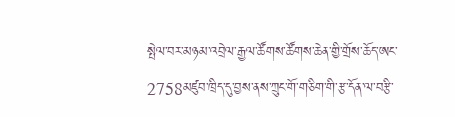སྤེལ་བར་མཉམ་འབྲེལ་རྒྱལ་ཚོགས་ཚོགས་ཆེན་གྱི་གྲོས་ཆོད་ཨང་2758མཛུབ་ཁྲིད་དུ་བྱས་ནས་ཀྲུང་གོ་གཅིག་གི་རྩ་དོན་ལ་བརྩི་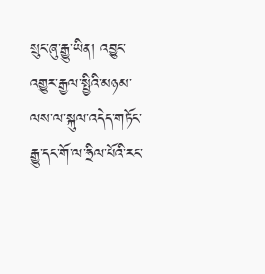སྲུང་ཞུ་རྒྱུ་ཡིན། འབྱུང་འགྱུར་རྒྱལ་སྤྱིའི་མཉམ་ལས་ལ་སྐུལ་འདེད་གཏོང་རྒྱུ་དང་གོ་ལ་ཧྲིལ་པོའི་རང་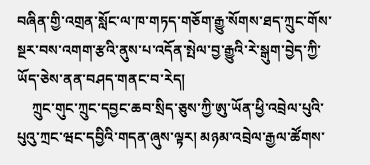བཞིན་གྱི་འགྲན་སློང་ལ་ཁ་གཏད་གཅོག་རྒྱུ་སོགས་ཐད་ཀྲུང་གོས་སྔར་བས་འགག་རྩའི་ནུས་པ་འདོན་སྤེལ་བྱ་རྒྱུའི་རེ་སྒུག་བྱེད་ཀྱི་ཡོད་ཅེས་ནན་བཤད་གནང་བ་རེད།
    ཀྲུང་གུང་ཀྲུང་དབྱང་ཆབ་སྲིད་ཅུས་ཀྱི་ཨུ་ཡོན་ཕྱི་འབྲེལ་པུའི་པུའུ་ཀྲང་ཝང་དབྱིའི་གདན་ཞུས་ལྟར། མཉམ་འབྲེལ་རྒྱལ་ཚོགས་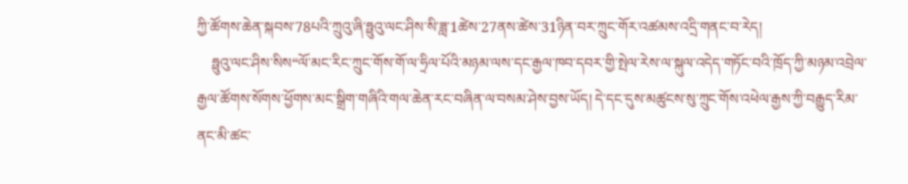ཀྱི་ཚོགས་ཆེན་སྐབས་78པའི་ཀྲུའུ་ཞི་ཧྥུའུ་ལང་ཤིས་སི་ཟླ་1ཚེས་27ནས་ཚེས་31ཉིན་བར་ཀྲུང་གོར་འཚམས་འདྲི་གནང་བ་རེད།
    ཧྥུའུ་ལང་ཤིས་སིས“ལོ་མང་རིང་ཀྲུང་གོས་གོ་ལ་ཧྲིལ་པོའི་མཉམ་ལས་དང་རྒྱལ་ཁབ་དབར་གྱི་སྤེལ་རེས་ལ་སྐུལ་འདེད་གཏོང་བའི་ཁྲོད་ཀྱི་མཉམ་འབྲེལ་རྒྱལ་ཚོགས་སོགས་ཕྱོགས་མང་སྒྲིག་གཞིའི་གལ་ཆེན་རང་བཞིན་ལ་བསམ་ཤེས་བྱས་ཡོད། དེ་དང་དུས་མཚུངས་སུ་ཀྲུང་གོས་འཕེལ་རྒྱས་ཀྱི་བརྒྱུད་རིམ་ནང་མི་ཚང་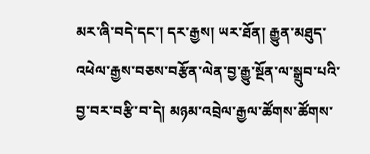མར་ཞི་བདེ་དང་། དར་རྒྱས། ཡར་ཐོན། རྒྱུན་མཐུད་འཕེལ་རྒྱས་བཅས་བརྩོན་ལེན་བྱ་རྒྱུ་སྔོན་ལ་སྒྲུབ་པའི་བྱ་བར་བརྩི་བ་དེ། མཉམ་འབྲེལ་རྒྱལ་ཚོགས་ཚོགས་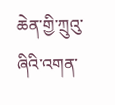ཆེན་གྱི་ཀྲུའུ་ཞིའི་འགན་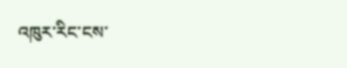འཁུར་རིང་ངས་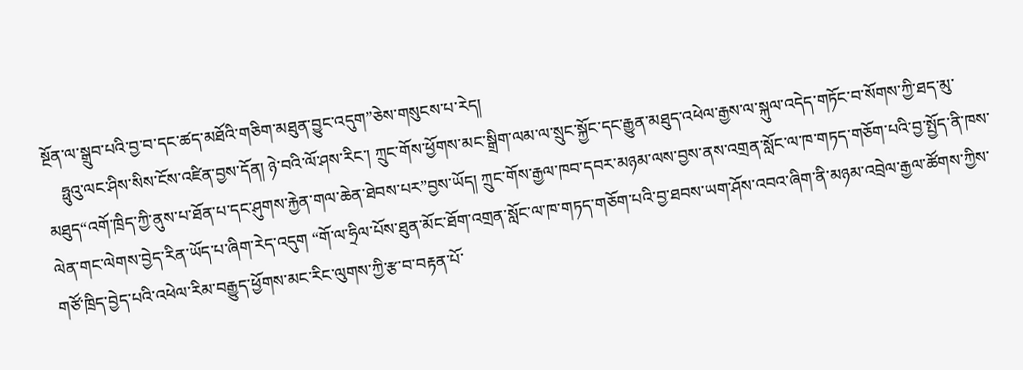སྔོན་ལ་སྒྲུབ་པའི་བྱ་བ་དང་ཚད་མཐོའི་གཅིག་མཐུན་བྱུང་འདུག”ཅེས་གསུངས་པ་རེད།
    ཧྥུའུ་ལང་ཤིས་སིས་ངོས་འཛིན་བྱས་དོན། ཉེ་བའི་ལོ་ཤས་རིང་། ཀྲུང་གོས་ཕྱོགས་མང་སྒྲིག་ལམ་ལ་སྲུང་སྐྱོང་དང་རྒྱུན་མཐུད་འཕེལ་རྒྱས་ལ་སྐུལ་འདེད་གཏོང་བ་སོགས་ཀྱི་ཐད་མུ་མཐུད“འགོ་ཁྲིད་ཀྱི་ནུས་པ་ཐོན་པ་དང་ཤུགས་རྐྱེན་གལ་ཆེན་ཐེབས་པར”བྱས་ཡོད། ཀྲུང་གོས་རྒྱལ་ཁབ་དབར་མཉམ་ལས་བྱས་ནས་འགྲན་སློང་ལ་ཁ་གཏད་གཅོག་པའི་བྱ་སྤྱོད་ནི་ཁས་ལེན་གང་ལེགས་བྱེད་རིན་ཡོད་པ་ཞིག་རེད་འདུག “གོ་ལ་ཧྲིལ་པོས་ཐུན་མོང་ཐོག་འགྲན་སློང་ལ་ཁ་གཏད་གཅོག་པའི་བྱ་ཐབས་ཡག་ཤོས་འབའ་ཞིག་ནི་མཉམ་འབྲེལ་རྒྱལ་ཚོགས་ཀྱིས་གཙོ་ཁྲིད་བྱེད་པའི་འཕེལ་རིམ་བརྒྱུད་ཕྱོགས་མང་རིང་ལུགས་ཀྱི་རྩ་བ་བརྟན་པོ་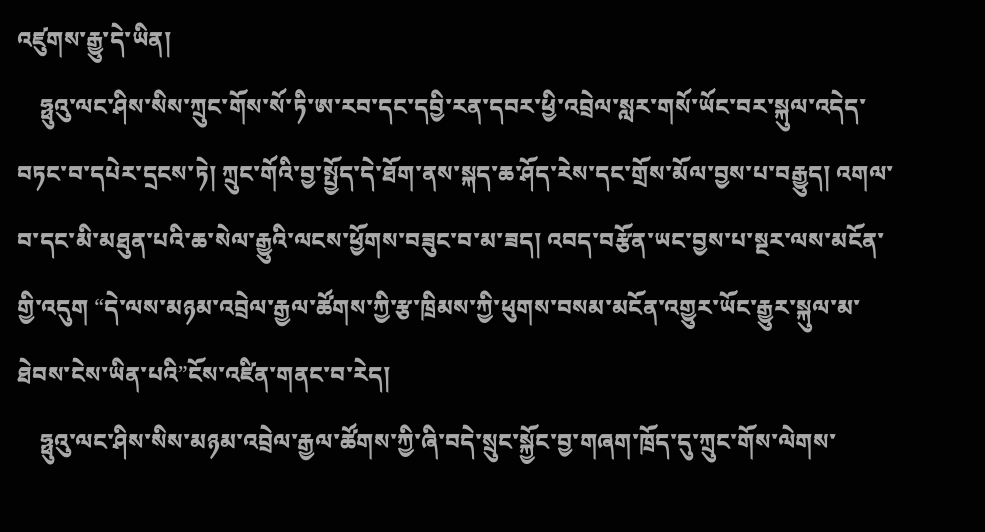འཛུགས་རྒྱུ་དེ་ཡིན།
    ཧྥུའུ་ལང་ཤིས་སིས་ཀྲུང་གོས་སོ་ཏི་ཨ་རབ་དང་དབྱི་རན་དབར་ཕྱི་འབྲེལ་སླར་གསོ་ཡོང་བར་སྐུལ་འདེད་བཏང་བ་དཔེར་དྲངས་ཏེ། ཀྲུང་གོའི་བྱ་སྤྱོད་དེ་ཐོག་ནས་སྐད་ཆ་ཤོད་རེས་དང་གྲོས་མོལ་བྱས་པ་བརྒྱུད། འགལ་བ་དང་མི་མཐུན་པའི་ཆ་སེལ་རྒྱུའི་ལངས་ཕྱོགས་བཟུང་བ་མ་ཟད། འབད་བརྩོན་ཡང་བྱས་པ་སྔར་ལས་མངོན་གྱི་འདུག “དེ་ལས་མཉམ་འབྲེལ་རྒྱལ་ཚོགས་ཀྱི་རྩ་ཁྲིམས་ཀྱི་ཕུགས་བསམ་མངོན་འགྱུར་ཡོང་རྒྱུར་སྐུལ་མ་ཐེབས་ངེས་ཡིན་པའི”ངོས་འཛིན་གནང་བ་རེད།
    ཧྥུའུ་ལང་ཤིས་སིས་མཉམ་འབྲེལ་རྒྱལ་ཚོགས་ཀྱི་ཞི་བདེ་སྲུང་སྐྱོང་བྱ་གཞག་ཁྲོད་དུ་ཀྲུང་གོས་ལེགས་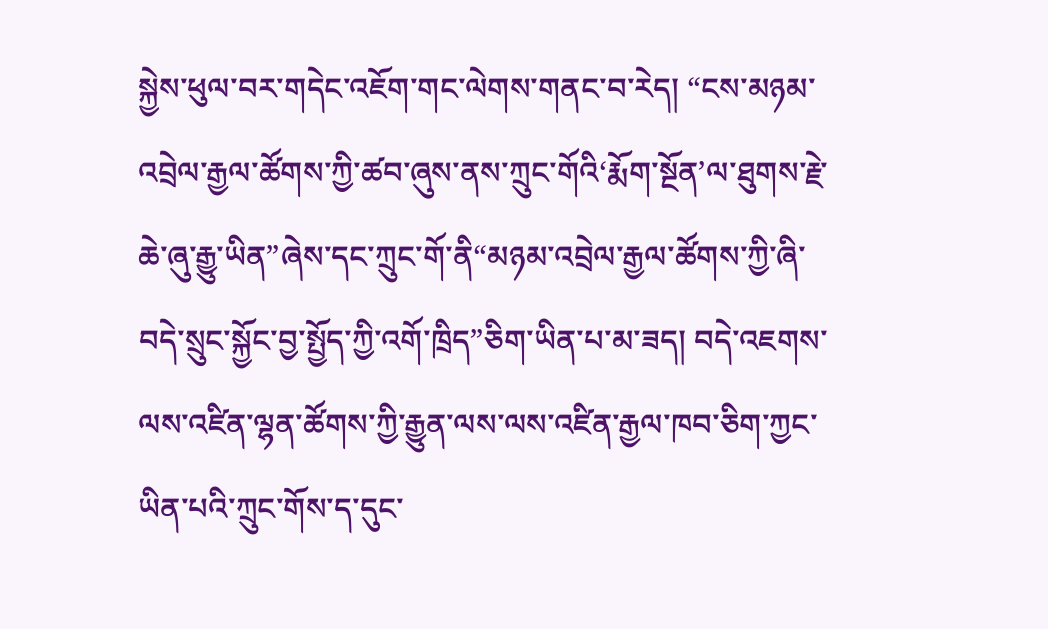སྐྱེས་ཕུལ་བར་གདེང་འཇོག་གང་ལེགས་གནང་བ་རེད། “ངས་མཉམ་འབྲེལ་རྒྱལ་ཚོགས་ཀྱི་ཚབ་ཞུས་ནས་ཀྲུང་གོའི‘རྨོག་སྔོན’ལ་ཐུགས་རྗེ་ཆེ་ཞུ་རྒྱུ་ཡིན”ཞེས་དང་ཀྲུང་གོ་ནི“མཉམ་འབྲེལ་རྒྱལ་ཚོགས་ཀྱི་ཞི་བདེ་སྲུང་སྐྱོང་བྱ་སྤྱོད་ཀྱི་འགོ་ཁྲིད”ཅིག་ཡིན་པ་མ་ཟད། བདེ་འཇགས་ལས་འཛིན་ལྷན་ཚོགས་ཀྱི་རྒྱུན་ལས་ལས་འཛིན་རྒྱལ་ཁབ་ཅིག་ཀྱང་ཡིན་པའི་ཀྲུང་གོས་ད་དུང་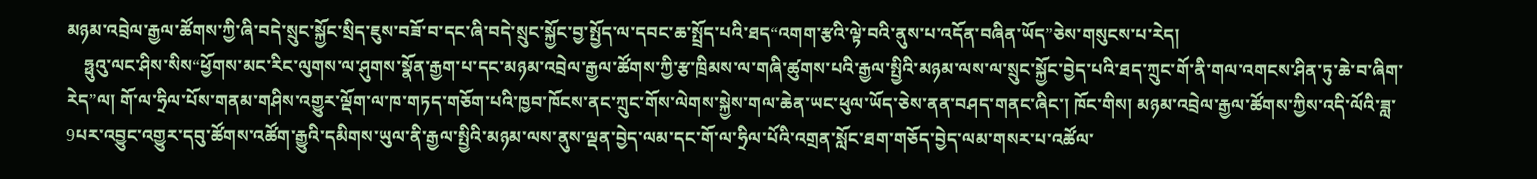མཉམ་འབྲེལ་རྒྱལ་ཚོགས་ཀྱི་ཞི་བདེ་སྲུང་སྐྱོང་སྲིད་ཇུས་བཟོ་བ་དང་ཞི་བདེ་སྲུང་སྐྱོང་བྱ་སྤྱོད་ལ་དབང་ཆ་སྤྲོད་པའི་ཐད“འགག་རྩའི་ལྟེ་བའི་ནུས་པ་འདོན་བཞིན་ཡོད”ཅེས་གསུངས་པ་རེད།
    ཧྥུའུ་ལང་ཤིས་སིས“ཕྱོགས་མང་རིང་ལུགས་ལ་ཤུགས་སྣོན་རྒྱག་པ་དང་མཉམ་འབྲེལ་རྒྱལ་ཚོགས་ཀྱི་རྩ་ཁྲིམས་ལ་གཞི་ཚུགས་པའི་རྒྱལ་སྤྱིའི་མཉམ་ལས་ལ་སྲུང་སྐྱོང་བྱེད་པའི་ཐད་ཀྲུང་གོ་ནི་གལ་འགངས་ཤིན་ཏུ་ཆེ་བ་ཞིག་རེད”ལ། གོ་ལ་ཧྲིལ་པོས་གནམ་གཤིས་འགྱུར་ལྡོག་ལ་ཁ་གཏད་གཅོག་པའི་ཁྱབ་ཁོངས་ནང་ཀྲུང་གོས་ལེགས་སྐྱེས་གལ་ཆེན་ཡང་ཕུལ་ཡོད་ཅེས་ནན་བཤད་གནང་ཞིང་། ཁོང་གིས། མཉམ་འབྲེལ་རྒྱལ་ཚོགས་ཀྱིས་འདི་ལོའི་ཟླ་9པར་འབྱུང་འགྱུར་དབུ་ཚོགས་འཚོག་རྒྱུའི་དམིགས་ཡུལ་ནི་རྒྱལ་སྤྱིའི་མཉམ་ལས་ནུས་ལྡན་བྱེད་ལམ་དང་གོ་ལ་ཧྲིལ་པོའི་འགྲན་སློང་ཐག་གཅོད་བྱེད་ལམ་གསར་པ་འཚོལ་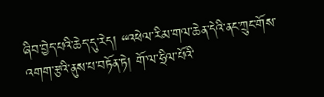ཞིབ་བྱེད་པའི་ཆེད་དུ་རེད། “འཕེལ་རིམ་གལ་ཆེན་དེའི་ནང་ཀྲུང་གོས་འགག་རྩའི་ནུས་པ་བཏོན་ཏེ། གོ་ལ་ཧྲིལ་པོའི་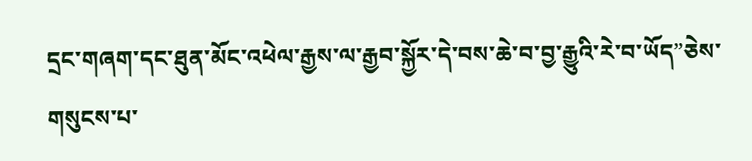དྲང་གཞག་དང་ཐུན་མོང་འཕེལ་རྒྱས་ལ་རྒྱབ་སྐྱོར་དེ་བས་ཆེ་བ་བྱ་རྒྱུའི་རེ་བ་ཡོད”ཅེས་གསུངས་པ་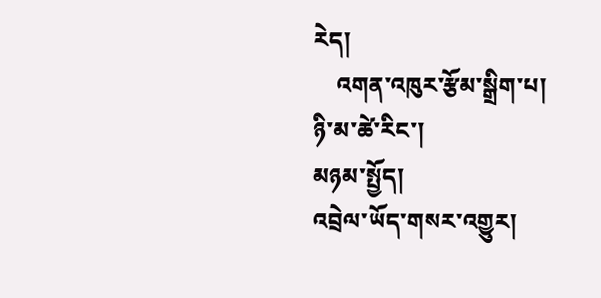རེད།
    འགན་འཁུར་རྩོམ་སྒྲིག་པ། ཉི་མ་ཚེ་རིང་།
མཉམ་སྤྱོད།
འབྲེལ་ཡོད་གསར་འགྱུར།